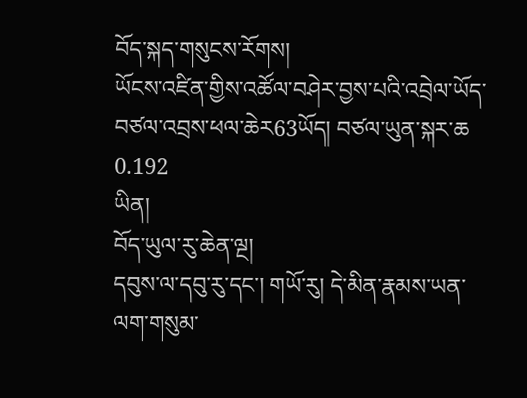བོད་སྐད་གསུངས་རོགས།
ཡོངས་འཛིན་གྱིས་འཚོལ་བཤེར་བྱས་པའི་འབྲེལ་ཡོད་བཙལ་འབྲས་ཕལ་ཆེར63ཡོད། བཙལ་ཡུན་སྐར་ཆ 0.192
ཡིན།
བོད་ཡུལ་རུ་ཆེན་ལྔ།
དབུས་ལ་དབུ་རུ་དང་། གཡོ་རུ། དེ་མིན་རྣམས་ཡན་ལག་གསུམ་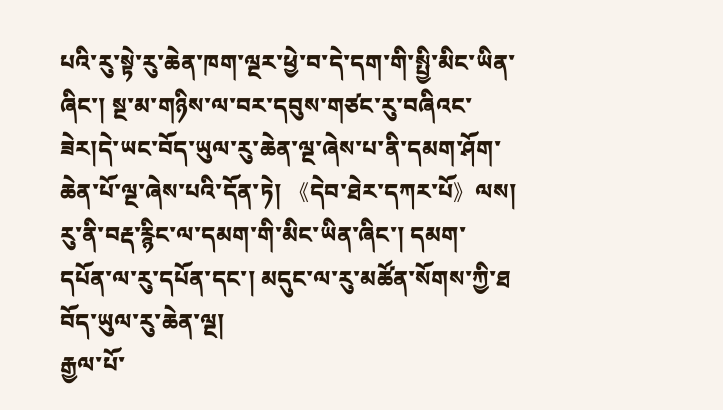པའི་རུ་སྟེ་རུ་ཆེན་ཁག་ལྔར་ཕྱེ་བ་དེ་དག་གི་སྤྱི་མིང་ཡིན་ཞིང་། སྔ་མ་གཉིས་ལ་བར་དབུས་གཙང་རུ་བཞིའང་ཟེར།དེ་ཡང་བོད་ཡུལ་རུ་ཆེན་ལྔ་ཞེས་པ་ནི་དམག་ཤོག་ཆེན་པོ་ལྔ་ཞེས་པའི་དོན་ཏེ། 《དེབ་ཐེར་དཀར་པོ》ལས། རུ་ནི་བརྡ་རྙིང་ལ་དམག་གི་མིང་ཡིན་ཞིང་། དམག་དཔོན་ལ་རུ་དཔོན་དང་། མདུང་ལ་རུ་མཚོན་སོགས་ཀྱི་ཐ
བོད་ཡུལ་རུ་ཆེན་ལྔ།
རྒྱལ་པོ་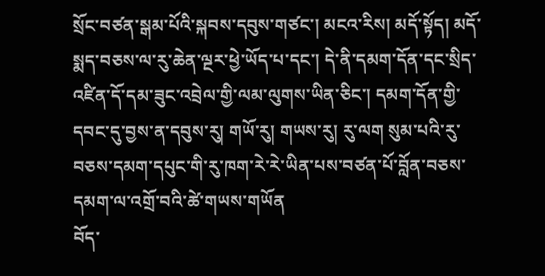སྲོང་བཙན་སྒམ་པོའི་སྐབས་དབུས་གཙང་། མངའ་རིས། མདོ་སྟོད། མདོ་སྨད་བཅས་ལ་རུ་ཆེན་ལྔར་ཕྱེ་ཡོད་པ་དང་། དེ་ནི་དམག་དོན་དང་སྲིད་འཛིན་དོ་དམ་ཟུང་འབྲེལ་གྱི་ལམ་ལུགས་ཡིན་ཅིང་། དམག་དོན་གྱི་དབང་དུ་བྱས་ན་དབུས་རུ། གཡོ་རུ། གཡས་རུ། རུ་ལག སུམ་པའི་རུ་བཅས་དམག་དཔུང་གི་རུ་ཁག་རེ་རེ་ཡིན་པས་བཙན་པོ་བློན་བཅས་དམག་ལ་འགྲོ་བའི་ཚེ་གཡས་གཡོན
བོད་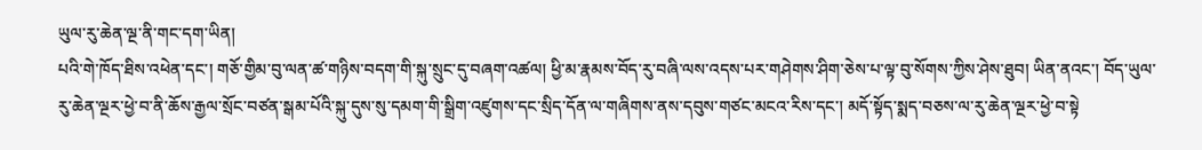ཡུལ་རུ་ཆེན་ལྔ་ནི་གང་དག་ཡིན།
པའི་གེ་ཁོད་ཐིས་འཕེན་དང་། གཅོ་གྱིམ་བུ་ལན་ཚ་གཉིས་བདག་གི་སྐུ་སྲུང་དུ་བཞག་འཚལ། ཕྱི་མ་རྣམས་བོད་རུ་བཞི་ལས་འདས་པར་གཤེགས་ཤིག་ཅེས་པ་ལྟ་བུ་སོགས་ཀྱིས་ཤེས་ཐུབ། ཡིན་ནའང་། བོད་ཡུལ་རུ་ཆེན་ལྔར་ཕྱེ་བ་ནི་ཆོས་རྒྱལ་སྲོང་བཙན་སྒམ་པོའི་སྐུ་དུས་སུ་དམག་གི་སྒྲིག་འཛུགས་དང་སྲིད་དོན་ལ་གཞིགས་ནས་དབུས་གཙང་མངའ་རིས་དང་། མདོ་སྟོད་སྨད་བཅས་ལ་རུ་ཆེན་ལྔར་ཕྱེ་བ་སྟེ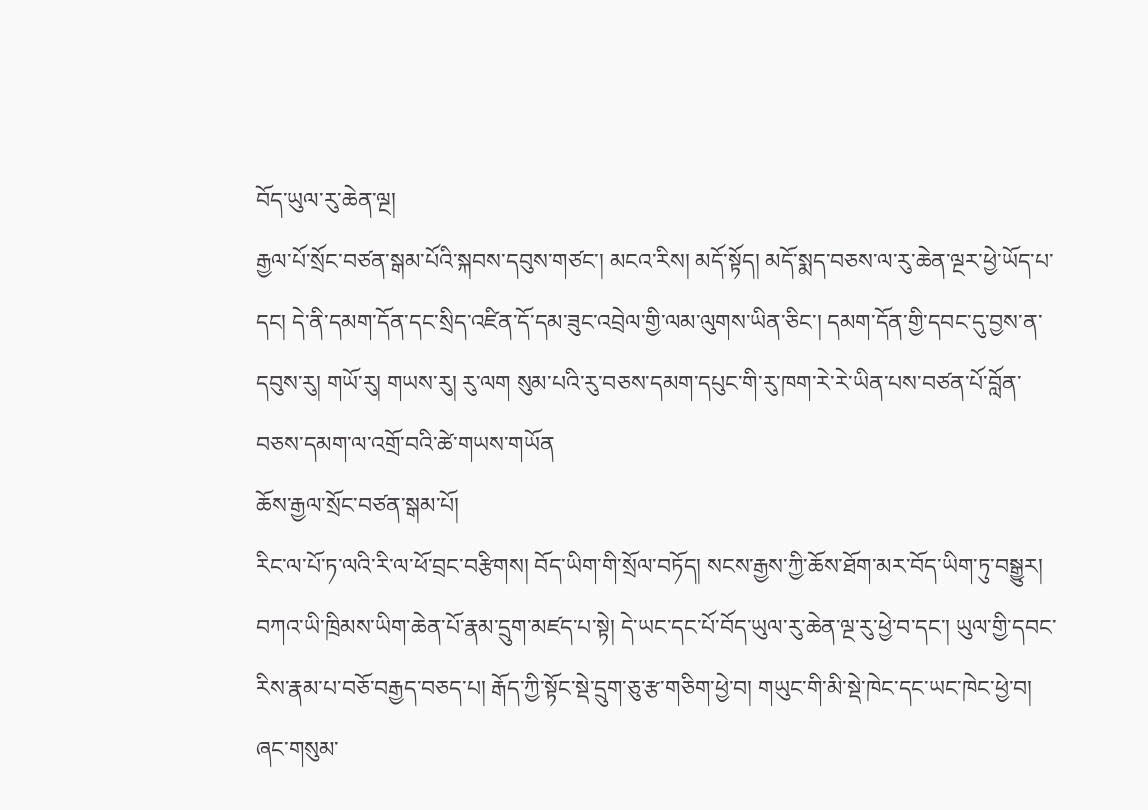བོད་ཡུལ་རུ་ཆེན་ལྔ།
རྒྱལ་པོ་སྲོང་བཙན་སྒམ་པོའི་སྐབས་དབུས་གཙང་། མངའ་རིས། མདོ་སྟོད། མདོ་སྨད་བཅས་ལ་རུ་ཆེན་ལྔར་ཕྱེ་ཡོད་པ་དང། དེ་ནི་དམག་དོན་དང་སྲིད་འཛིན་དོ་དམ་ཟུང་འབྲེལ་གྱི་ལམ་ལུགས་ཡིན་ཅིང་། དམག་དོན་གྱི་དབང་དུ་བྱས་ན་དབུས་རུ། གཡོ་རུ། གཡས་རུ། རུ་ལག སུམ་པའི་རུ་བཅས་དམག་དཔུང་གི་རུ་ཁག་རེ་རེ་ཡིན་པས་བཙན་པོ་བློན་བཅས་དམག་ལ་འགྲོ་བའི་ཚེ་གཡས་གཡོན
ཆོས་རྒྱལ་སྲོང་བཙན་སྒམ་པོ།
རིང་ལ་པོ་ཏ་ལའི་རི་ལ་ཕོ་བྲང་བརྩིགས། བོད་ཡིག་གི་སྲོལ་བཏོད། སངས་རྒྱས་ཀྱི་ཆོས་ཐོག་མར་བོད་ཡིག་ཏུ་བསྒྱུར། བཀའ་ཡི་ཁྲིམས་ཡིག་ཆེན་པོ་རྣམ་དྲུག་མཛད་པ་སྟེ། དེ་ཡང་དང་པོ་བོད་ཡུལ་རུ་ཆེན་ལྔ་རུ་ཕྱེ་བ་དང་། ཡུལ་གྱི་དབང་རིས་རྣམ་པ་བཅོ་བརྒྱད་བཅད་པ། རྒོད་ཀྱི་སྟོང་སྡེ་དྲུག་ཅུ་རྩ་གཅིག་ཕྱེ་བ། གཡུང་གི་མི་སྡེ་ཁེང་དང་ཡང་ཁེང་ཕྱེ་བ། ཞང་གསུམ་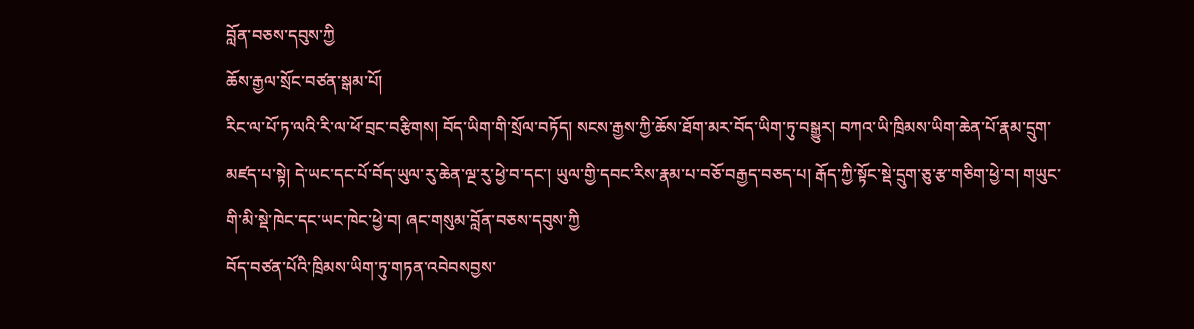བློན་བཅས་དབུས་ཀྱི
ཆོས་རྒྱལ་སྲོང་བཙན་སྒམ་པོ།
རིང་ལ་པོ་ཏ་ལའི་རི་ལ་ཕོ་བྲང་བརྩིགས། བོད་ཡིག་གི་སྲོལ་བཏོད། སངས་རྒྱས་ཀྱི་ཆོས་ཐོག་མར་བོད་ཡིག་ཏུ་བསྒྱུར། བཀའ་ཡི་ཁྲིམས་ཡིག་ཆེན་པོ་རྣམ་དྲུག་མཛད་པ་སྟེ། དེ་ཡང་དང་པོ་བོད་ཡུལ་རུ་ཆེན་ལྔ་རུ་ཕྱེ་བ་དང་། ཡུལ་གྱི་དབང་རིས་རྣམ་པ་བཅོ་བརྒྱད་བཅད་པ། རྒོད་ཀྱི་སྟོང་སྡེ་དྲུག་ཅུ་རྩ་གཅིག་ཕྱེ་བ། གཡུང་གི་མི་སྡེ་ཁེང་དང་ཡང་ཁེང་ཕྱེ་བ། ཞང་གསུམ་བློན་བཅས་དབུས་ཀྱི
བོད་བཙན་པོའི་ཁྲིམས་ཡིག་ཏུ་གཏན་འབེབསབྱས་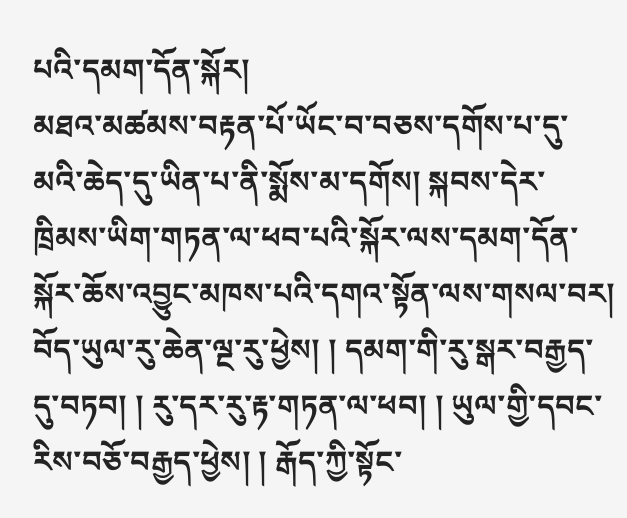པའི་དམག་དོན་སྐོར།
མཐའ་མཚམས་བརྟན་པོ་ཡོང་བ་བཅས་དགོས་པ་དུ་མའི་ཆེད་དུ་ཡིན་པ་ནི་སྨོས་མ་དགོས། སྐབས་དེར་ཁྲིམས་ཡིག་གཏན་ལ་ཕབ་པའི་སྐོར་ལས་དམག་དོན་སྐོར་ཆོས་འབྱུང་མཁས་པའི་དགའ་སྟོན་ལས་གསལ་བར། བོད་ཡུལ་རུ་ཆེན་ལྔ་རུ་ཕྱེས། ། དམག་གི་རུ་སྒར་བརྒྱད་དུ་བཏབ། ། རུ་དར་རུ་རྟ་གཏན་ལ་ཕབ། ། ཡུལ་གྱི་དབང་རིས་བཅོ་བརྒྱད་ཕྱེས། ། རྒོད་ཀྱི་སྟོང་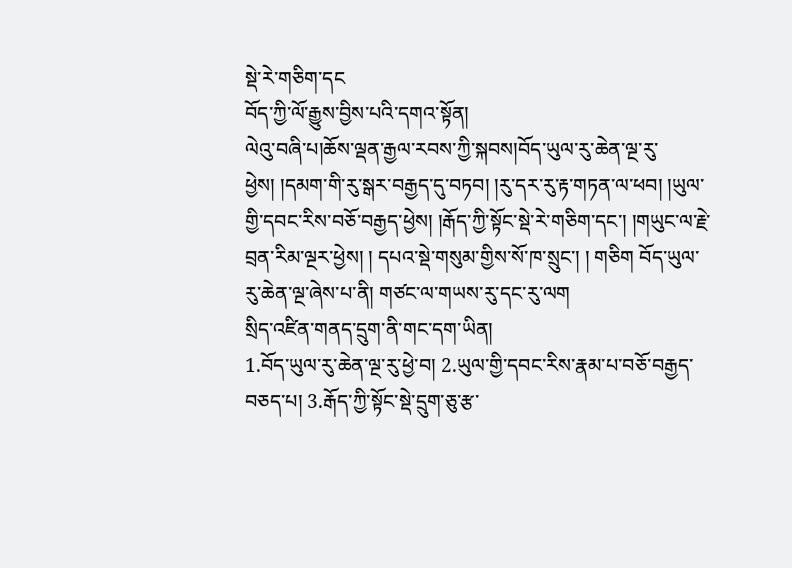སྡེ་རེ་གཅིག་དང
བོད་ཀྱི་ལོ་རྒྱུས་བྱིས་པའི་དགའ་སྟོན།
ལེའུ་བཞི་པ།ཆོས་ལྡན་རྒྱལ་རབས་ཀྱི་སྐབས།བོད་ཡུལ་རུ་ཆེན་ལྔ་རུ་ཕྱེས། །དམག་གི་རུ་སྒར་བརྒྱད་དུ་བཏབ། །རུ་དར་རུ་རྟ་གཏན་ལ་ཕབ། །ཡུལ་གྱི་དབང་རིས་བཅོ་བརྒྱད་ཕྱེས། །རྒོད་ཀྱི་སྟོང་སྡེ་རེ་གཅིག་དང་། །གཡུང་ལ་རྗེ་བྲན་རིམ་ལྔར་ཕྱེས། ། དཔའ་སྡེ་གསུམ་གྱིས་སོ་ཁ་སྲུང་། ། གཅིག བོད་ཡུལ་རུ་ཆེན་ལྔ་ཞེས་པ་ནི། གཙང་ལ་གཡས་རུ་དང་རུ་ལག
སྲིད་འཛིན་གནད་དྲུག་ནི་གང་དག་ཡིན།
1.བོད་ཡུལ་རུ་ཆེན་ལྔ་རུ་ཕྱེ་བ། 2.ཡུལ་གྱི་དབང་རིས་རྣམ་པ་བཅོ་བརྒྱད་བཅད་པ། 3.རྒོད་ཀྱི་སྟོང་སྡེ་དྲུག་ཅུ་རྩ་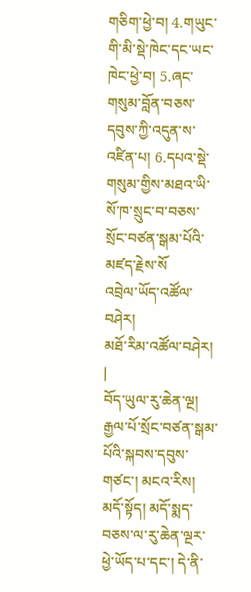གཅིག་ཕྱེ་བ། 4.གཡུང་གི་མི་སྡེ་ཁེང་དང་ཡང་ཁེང་ཕྱེ་བ། 5.ཞང་གསུམ་བློན་བཅས་དབུས་ཀྱི་འདུན་ས་འཛིན་པ། 6.དཔའ་སྡེ་གསུམ་གྱིས་མཐའ་ཡི་སོ་ཁ་སྲུང་བ་བཅས་སྲོང་བཙན་སྒམ་པོའི་མཛད་རྗེས་སོ
འབྲེལ་ཡོད་འཚོལ་བཤེར།
མཐོ་རིམ་འཚོལ་བཤེར། |
བོད་ཡུལ་རུ་ཆེན་ལྔ།
རྒྱལ་པོ་སྲོང་བཙན་སྒམ་པོའི་སྐབས་དབུས་གཙང་། མངའ་རིས། མདོ་སྟོད། མདོ་སྨད་བཅས་ལ་རུ་ཆེན་ལྔར་ཕྱེ་ཡོད་པ་དང་། དེ་ནི་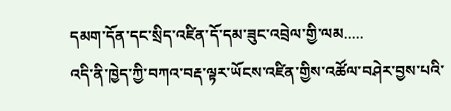དམག་དོན་དང་སྲིད་འཛིན་དོ་དམ་ཟུང་འབྲེལ་གྱི་ལམ.....
འདི་ནི་ཁྱེད་ཀྱི་བཀའ་བརྡ་ལྟར་ཡོངས་འཛིན་གྱིས་འཚོལ་བཤེར་བྱས་པའི་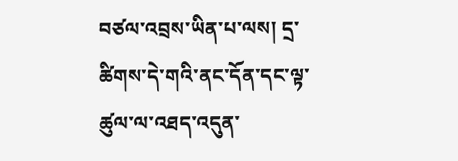བཙལ་འབྲས་ཡིན་པ་ལས། དྲ་ཚིགས་དེ་གའི་ནང་དོན་དང་ལྟ་ཚུལ་ལ་འཐད་འདུན་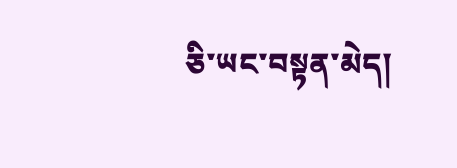ཅི་ཡང་བསྟན་མེད།